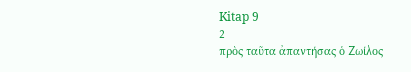Kitap 9
2
πρὸς ταῦτα ἀπαντήσας ὁ Ζωίλος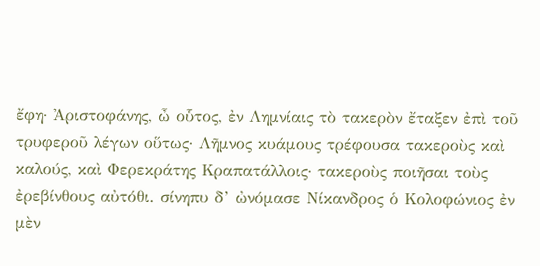ἔφη· Ἀριστοφάνης, ὦ οὗτος, ἐν Λημνίαις τὸ τακερὸν ἔταξεν ἐπὶ τοῦ τρυφεροῦ λέγων οὕτως· Λῆμνος κυάμους τρέφουσα τακεροὺς καὶ καλούς, καὶ Φερεκράτης Κραπατάλλοις· τακεροὺς ποιῆσαι τοὺς ἐρεβίνθους αὐτόθι. σίνηπυ δ’ ὠνόμασε Νίκανδρος ὁ Κολοφώνιος ἐν μὲν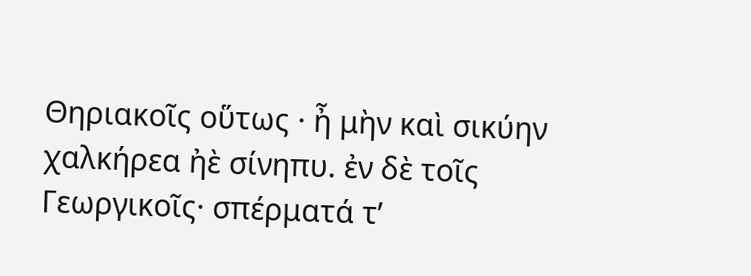Θηριακοῖς οὕτως · ἦ μὴν καὶ σικύην χαλκήρεα ἠὲ σίνηπυ. ἐν δὲ τοῖς Γεωργικοῖς· σπέρματά τ’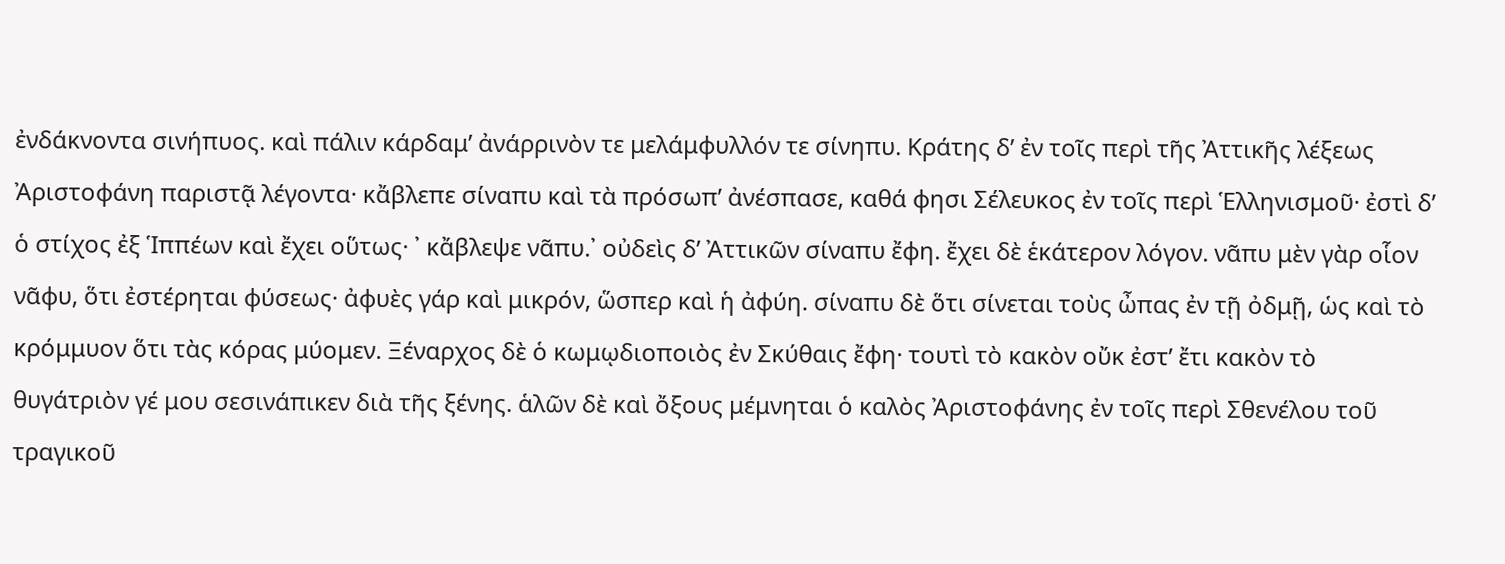ἐνδάκνοντα σινήπυος. καὶ πάλιν κάρδαμ’ ἀνάρρινὸν τε μελάμφυλλόν τε σίνηπυ. Κράτης δ’ ἐν τοῖς περὶ τῆς Ἀττικῆς λέξεως Ἀριστοφάνη παριστᾷ λέγοντα· κἄβλεπε σίναπυ καὶ τὰ πρόσωπ’ ἀνέσπασε, καθά φησι Σέλευκος ἐν τοῖς περὶ Ἑλληνισμοῦ· ἐστὶ δ’ ὁ στίχος ἐξ Ἱππέων καὶ ἔχει οὕτως· ᾽ κἄβλεψε νᾶπυ.᾽ οὐδεὶς δ’ Ἀττικῶν σίναπυ ἔφη. ἔχει δὲ ἑκάτερον λόγον. νᾶπυ μὲν γὰρ οἷον νᾶφυ, ὅτι ἐστέρηται φύσεως· ἀφυὲς γάρ καὶ μικρόν, ὥσπερ καὶ ἡ ἀφύη. σίναπυ δὲ ὅτι σίνεται τοὺς ὦπας ἐν τῇ ὀδμῇ, ὡς καὶ τὸ κρόμμυον ὅτι τὰς κόρας μύομεν. Ξέναρχος δὲ ὁ κωμῳδιοποιὸς ἐν Σκύθαις ἔφη· τουτὶ τὸ κακὸν οὔκ ἐστ’ ἔτι κακὸν τὸ θυγάτριὸν γέ μου σεσινάπικεν διὰ τῆς ξένης. ἁλῶν δὲ καὶ ὄξους μέμνηται ὁ καλὸς Ἀριστοφάνης ἐν τοῖς περὶ Σθενέλου τοῦ τραγικοῦ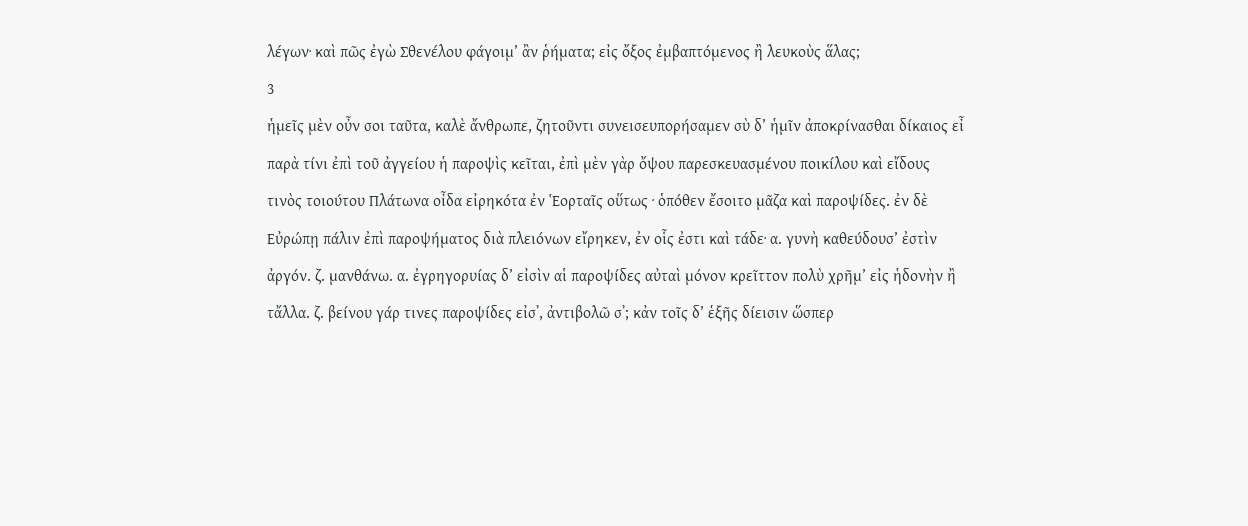λέγων· καὶ πῶς ἐγὼ Σθενέλου φάγοιμ’ ἂν ῥήματα; εἰς ὄξος ἐμβαπτόμενος ἢ λευκοὺς ἅλας;
3
ἡμεῖς μὲν οὖν σοι ταῦτα, καλὲ ἄνθρωπε, ζητοῦντι συνεισευπορήσαμεν σὺ δ’ ἡμῖν ἀποκρίνασθαι δίκαιος εἶ παρὰ τίνι ἐπὶ τοῦ ἀγγείου ἡ παροψὶς κεῖται, ἐπὶ μὲν γὰρ ὄψου παρεσκευασμένου ποικίλου καὶ εἴδους τινὸς τοιούτου Πλάτωνα οἶδα εἰρηκότα ἐν Ἑορταῖς οὕτως · ὁπόθεν ἔσοιτο μᾶζα καὶ παροψίδες. ἐν δὲ Εὐρώπῃ πάλιν ἐπὶ παροψήματος διὰ πλειόνων εἴρηκεν, ἐν οἷς ἐστι καὶ τάδε· α. γυνὴ καθεύδουσ’ ἐστὶν ἀργόν. ζ. μανθάνω. α. ἐγρηγορυίας δ’ εἰσὶν αἱ παροψίδες αὐταὶ μόνον κρεῖττον πολὺ χρῆμ’ εἰς ἡδονὴν ἢ τἄλλα. ζ. βείνου γάρ τινες παροψίδες εἰσ᾽, ἀντιβολῶ σ᾽; κἀν τοῖς δ’ ἑξῆς δίεισιν ὥσπερ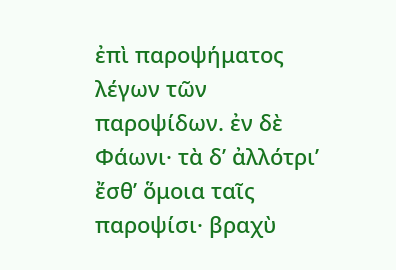ἐπὶ παροψήματος λέγων τῶν παροψίδων. ἐν δὲ Φάωνι· τὰ δ’ ἀλλότρι’ ἔσθ’ ὅμοια ταῖς παροψίσι· βραχὺ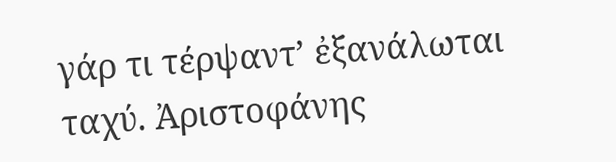γάρ τι τέρψαντ’ ἐξανάλωται ταχύ. Ἀριστοφάνης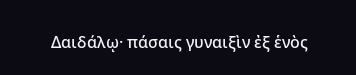Δαιδάλῳ· πάσαις γυναιξὶν ἐξ ἑνὸς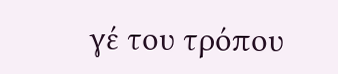γέ του τρόπου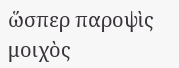ὥσπερ παροψὶς μοιχὸς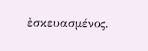ἐσκευασμένος.